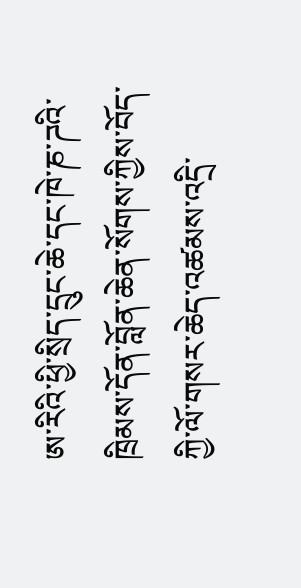ཨ་རིའི་ཕྱི་སྲིད་དྲུང་ཆེ་དང་ཁེ་ཎ་ཌའི་ཁྲིམས་དོན་བློན་ཆེན་སོགས་ཀྱིས་བོད་ཀྱི་ལོ་གསར་ཆེད་འཚམས་འདྲི་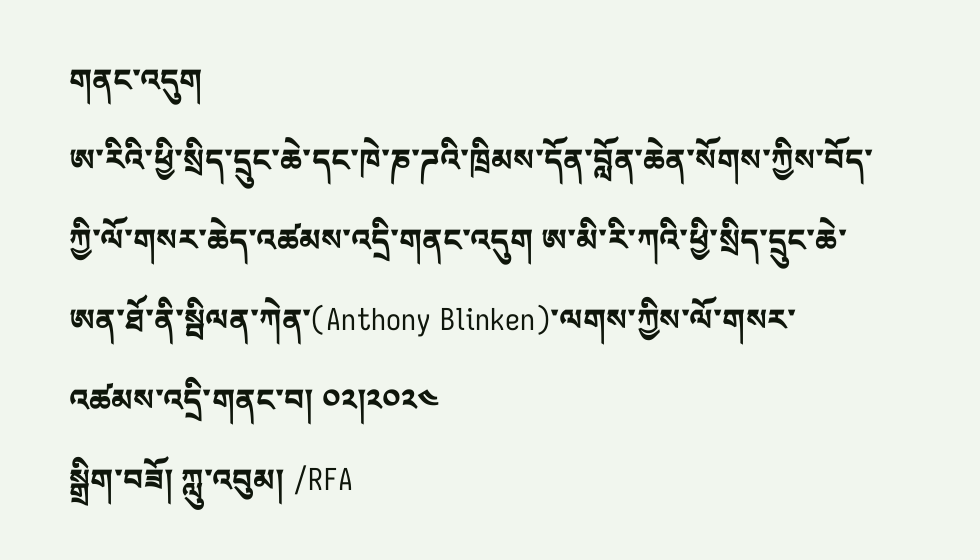གནང་འདུག
ཨ་རིའི་ཕྱི་སྲིད་དྲུང་ཆེ་དང་ཁེ་ཎ་ཌའི་ཁྲིམས་དོན་བློན་ཆེན་སོགས་ཀྱིས་བོད་ཀྱི་ལོ་གསར་ཆེད་འཚམས་འདྲི་གནང་འདུག ཨ་མི་རི་ཀའི་ཕྱི་སྲིད་དྲུང་ཆེ་ཨན་ཐོ་ནི་སྦིལན་ཀེན་(Anthony Blinken)་ལགས་ཀྱིས་ལོ་གསར་འཚམས་འདྲི་གནང་བ། ༠༢།༢༠༢༤
སྒྲིག་བཟོ། ཀླུ་འབུམ། /RFA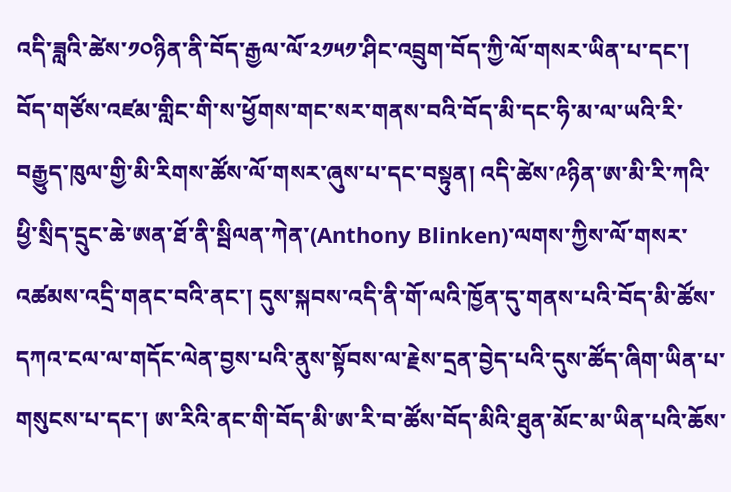འདི་ཟླའི་ཚེས་༡༠ཉིན་ནི་བོད་རྒྱལ་ལོ་༢༡༥༡་ཤིང་འབྲུག་བོད་ཀྱི་ལོ་གསར་ཡིན་པ་དང་། བོད་གཙོས་འཛམ་གླིང་གི་ས་ཕྱོགས་གང་སར་གནས་བའི་བོད་མི་དང་ཧི་མ་ལ་ཡའི་རི་བརྒྱུད་ཁུལ་གྱི་མི་རིགས་ཚོས་ལོ་གསར་ཞུས་པ་དང་བསྟུན། འདི་ཚེས་༩ཉིན་ཨ་མི་རི་ཀའི་ཕྱི་སྲིད་དྲུང་ཆེ་ཨན་ཐོ་ནི་སྦིལན་ཀེན་(Anthony Blinken)་ལགས་ཀྱིས་ལོ་གསར་འཚམས་འདྲི་གནང་བའི་ནང་། དུས་སྐབས་འདི་ནི་གོ་ལའི་ཁྱོན་དུ་གནས་པའི་བོད་མི་ཚོས་དཀའ་ངལ་ལ་གདོང་ལེན་བྱས་པའི་ནུས་སྟོབས་ལ་རྗེས་དྲན་བྱེད་པའི་དུས་ཚོད་ཞིག་ཡིན་པ་གསུངས་པ་དང་། ཨ་རིའི་ནང་གི་བོད་མི་ཨ་རི་བ་ཚོས་བོད་མིའི་ཐུན་མོང་མ་ཡིན་པའི་ཆོས་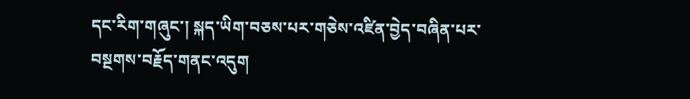དང་རིག་གཞུང་། སྐད་ཡིག་བཅས་པར་གཅེས་འཛིན་བྱེད་བཞིན་པར་བསྔགས་བརྗོད་གནང་འདུག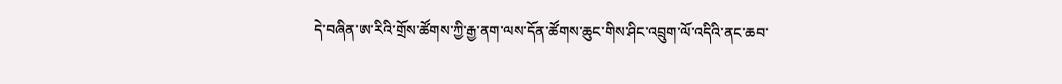དེ་བཞིན་ཨ་རིའི་གྲོས་ཚོགས་ཀྱི་རྒྱ་ནག་ལས་དོན་ཚོགས་ཆུང་གིས་ཤིང་འབྲུག་ལོ་འདིའི་ནང་ཆབ་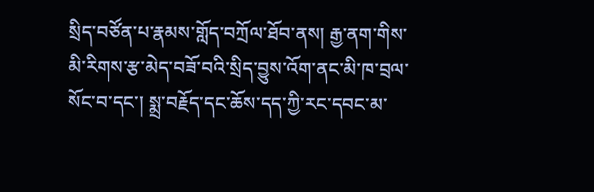སྲིད་བཙོན་པ་རྣམས་གློད་བཀྲོལ་ཐོབ་ནས། རྒྱ་ནག་གིས་མི་རིགས་རྩ་མེད་བཟོ་བའི་སྲིད་བྱུས་འོག་ནང་མི་ཁ་བྲལ་སོང་བ་དང་། སྨྲ་བརྗོད་དང་ཆོས་དད་ཀྱི་རང་དབང་མ་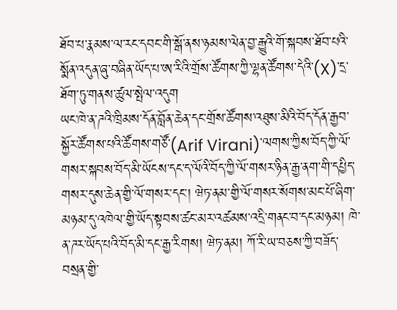ཐོབ་པ་རྣམས་ལ་རང་དབང་གི་སྒོ་ནས་ཉམས་ལེན་བྱ་རྒྱུའི་གོ་སྐབས་ཐོབ་པའི་སྨོན་འདུན་ཞུ་བཞིན་ཡོད་པ་ཨ་རིའི་གྲོས་ཚོགས་ཀྱི་ལྷན་ཚོགས་དེའི་(X)་དྲ་ཐོག་ཏུ་གནས་ཚུལ་སྤེལ་འདུག
ཡང་ཁེ་ན་ཌའི་ཁྲིམས་དོན་བློན་ཆེན་དང་གྲོས་ཚོགས་འཐུས་མིའི་བོད་དོན་རྒྱབ་སྐྱོར་ཚོགས་པའི་ཚོགས་གཙོ་(Arif Virani)་ལགས་ཀྱིས་བོད་ཀྱི་ལོ་གསར་སྐབས་བོད་མི་ཡོངས་དང་ད་ལོའི་བོད་ཀྱི་ལོ་གསར་ཉིན་རྒྱ་ནག་གི་དཔྱིད་གསར་དུས་ཆེན་གྱི་ལོ་གསར་དང་། ཝེཏ་ནམ་གྱི་ལོ་གསར་སོགས་མང་པོ་ཞིག་མཉམ་དུ་འཁེལ་གྱི་ཡོད་སྟབས་ཚང་མར་འཚམས་འདྲི་གནང་བ་དང་མཉམ། ཁེ་ན་ཌར་ཡོད་པའི་བོད་མི་དང་རྒྱ་རིགས། ཝེཏ་ནམ། ཀོ་རི་ཡ་བཅས་ཀྱི་བཟོད་བསྲན་གྱི་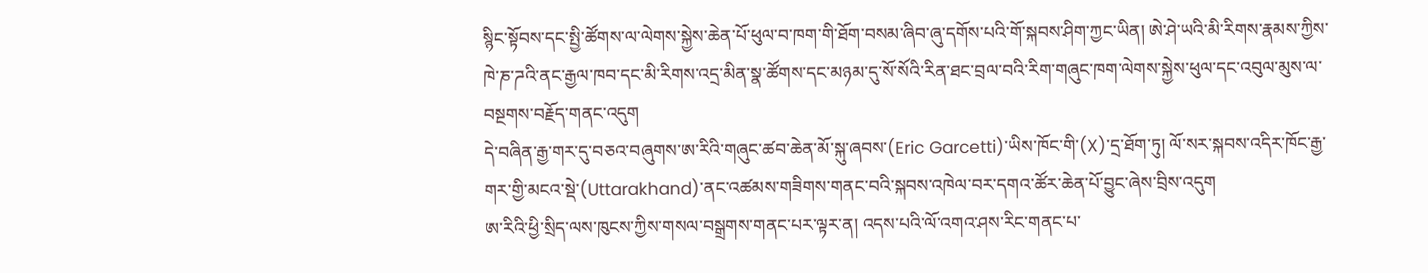སྙིང་སྟོབས་དང་སྤྱི་ཚོགས་ལ་ལེགས་སྐྱེས་ཆེན་པོ་ཕུལ་བ་ཁག་གི་ཐོག་བསམ་ཞིབ་ཞུ་དགོས་པའི་གོ་སྐབས་ཤིག་ཀྱང་ཡིན། ཨེ་ཤེ་ཡའི་མི་རིགས་རྣམས་ཀྱིས་ཁེ་ཎ་ཌའི་ནང་རྒྱལ་ཁབ་དང་མི་རིགས་འདྲ་མིན་སྣ་ཚོགས་དང་མཉམ་དུ་སོ་སོའི་རིན་ཐང་བྲལ་བའི་རིག་གཞུང་ཁག་ལེགས་སྐྱེས་ཕུལ་དང་འབུལ་མུས་ལ་བསྔགས་བརྗོད་གནང་འདུག
དེ་བཞིན་རྒྱ་གར་དུ་བཅའ་བཞུགས་ཨ་རིའི་གཞུང་ཚབ་ཆེན་མོ་སྐུ་ཞབས་(Eric Garcetti)་ཡིས་ཁོང་གི་(X)་དྲ་ཐོག་ཏུ། ལོ་སར་སྐབས་འདིར་ཁོང་རྒྱ་གར་གྱི་མངའ་སྡེ་(Uttarakhand)་ནང་འཚམས་གཟིགས་གནང་བའི་སྐབས་འཁེལ་བར་དགའ་ཚོར་ཆེན་པོ་བྱུང་ཞེས་བྲིས་འདུག
ཨ་རིའི་ཕྱི་སྲིད་ལས་ཁུངས་ཀྱིས་གསལ་བསྒྲགས་གནང་པར་ལྟར་ན། འདས་པའི་ལོ་འགའ་ཤས་རིང་གནང་པ་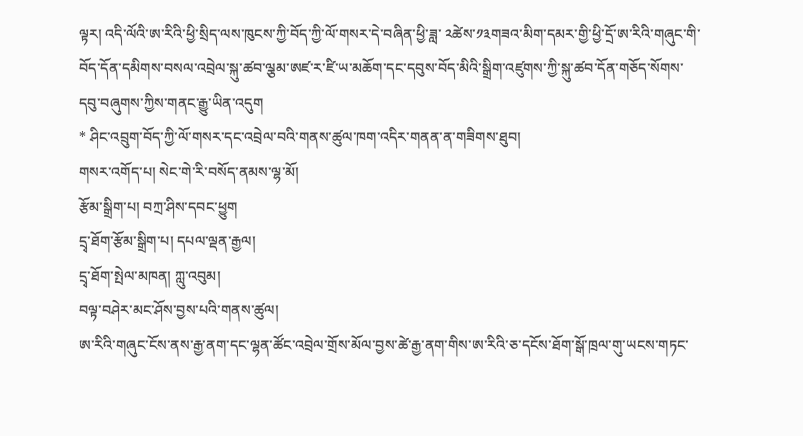ལྟར། འདི་ལོའི་ཨ་རིའི་ཕྱི་སྲིད་ལས་ཁུངས་ཀྱི་བོད་ཀྱི་ལོ་གསར་དེ་བཞིན་ཕྱི་ཟླ་ ༢ཚེས་༡༣གཟའ་མིག་དམར་གྱི་ཕྱི་དྲོ་ཨ་རིའི་གཞུང་གི་བོད་དོན་དམིགས་བསལ་འབྲེལ་སྐུ་ཚབ་ལྕམ་ཨཛ་ར་ཛི་ཡ་མཆོག་དང་དབུས་བོད་མིའི་སྒྲིག་འཛུགས་ཀྱི་སྐུ་ཚབ་དོན་གཅོད་སོགས་དབུ་བཞུགས་ཀྱིས་གནང་རྒྱུ་ཡིན་འདུག
* ཤིང་འབྲུག་བོད་ཀྱི་ལོ་གསར་དང་འབྲེལ་བའི་གནས་ཚུལ་ཁག་འདིར་གནན་ན་གཟིགས་ཐུབ།
གསར་འགོད་པ། སེང་གེ་རི་བསོད་ནམས་ལྷ་མོ།
རྩོམ་སྒྲིག་པ། བཀྲ་ཤིས་དབང་ཕྱུག
དྲྭ་ཐོག་རྩོམ་སྒྲིག་པ། དཔལ་ལྡན་རྒྱལ།
དྲྭ་ཐོག་སྤེལ་མཁན། ཀླུ་འབུམ།
བལྟ་བཤེར་མང་ཤོས་བྱས་པའི་གནས་ཚུལ།
ཨ་རིའི་གཞུང་ངོས་ནས་རྒྱ་ནག་དང་ལྷན་ཚོང་འབྲེལ་གྲོས་མོལ་བྱས་ཚེ་རྒྱ་ནག་གིས་ཨ་རིའི་ཅ་དངོས་ཐོག་སྒོ་ཁྲལ་གུ་ཡངས་གཏང་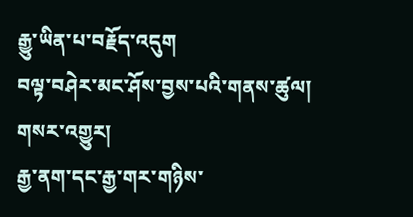རྒྱུ་ཡིན་པ་བརྗོད་འདུག
བལྟ་བཤེར་མང་ཤོས་བྱས་པའི་གནས་ཚུལ།
གསར་འགྱུར།
རྒྱ་ནག་དང་རྒྱ་གར་གཉིས་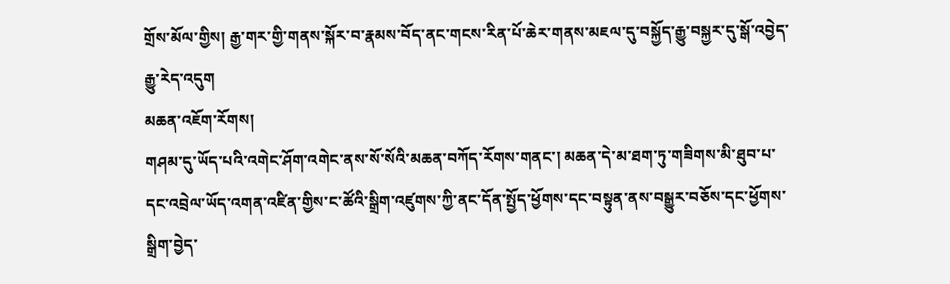གྲོས་མོལ་གྱིས། རྒྱ་གར་གྱི་གནས་སྐོར་བ་རྣམས་བོད་ནང་གངས་རིན་པོ་ཆེར་གནས་མཇལ་དུ་བསྐྱོད་རྒྱུ་བསྐྱར་དུ་སྒོ་འབྱེད་རྒྱུ་རེད་འདུག
མཆན་འཇོག་རོགས།
གཤམ་དུ་ཡོད་པའི་འགེང་ཤོག་འགེང་ནས་སོ་སོའི་མཆན་བཀོད་རོགས་གནང་། མཆན་དེ་མ་ཐག་ཏུ་གཟིགས་མི་ཐུབ་པ་དང་འབྲེལ་ཡོད་འགན་འཛིན་གྱིས་ང་ཚོའི་སྒྲིག་འཛུགས་ཀྱི་ནང་དོན་སྤྱོད་ཕྱོགས་དང་བསྟུན་ནས་བསྒྱུར་བཅོས་དང་ཕྱོགས་སྒྲིག་བྱེད་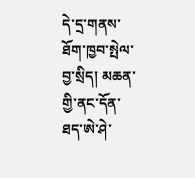དེ་དྲ་གནས་ཐོག་ཁྱབ་སྤེལ་བྱ་སྲིད། མཆན་གྱི་ནང་དོན་ཐད་ཨེ་ཤེ་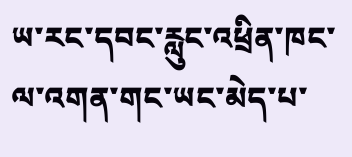ཡ་རང་དབང་རླུང་འཕྲིན་ཁང་ལ་འགན་གང་ཡང་མེད་པ་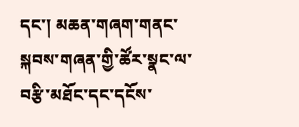དང་། མཆན་གཞག་གནང་སྐབས་གཞན་གྱི་ཚོར་སྣང་ལ་བརྩི་མཐོང་དང་དངོས་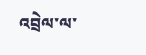འབྲེལ་ལ་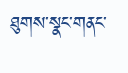ཐུགས་སྣང་གནང་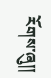རོགས་ཞུ༎